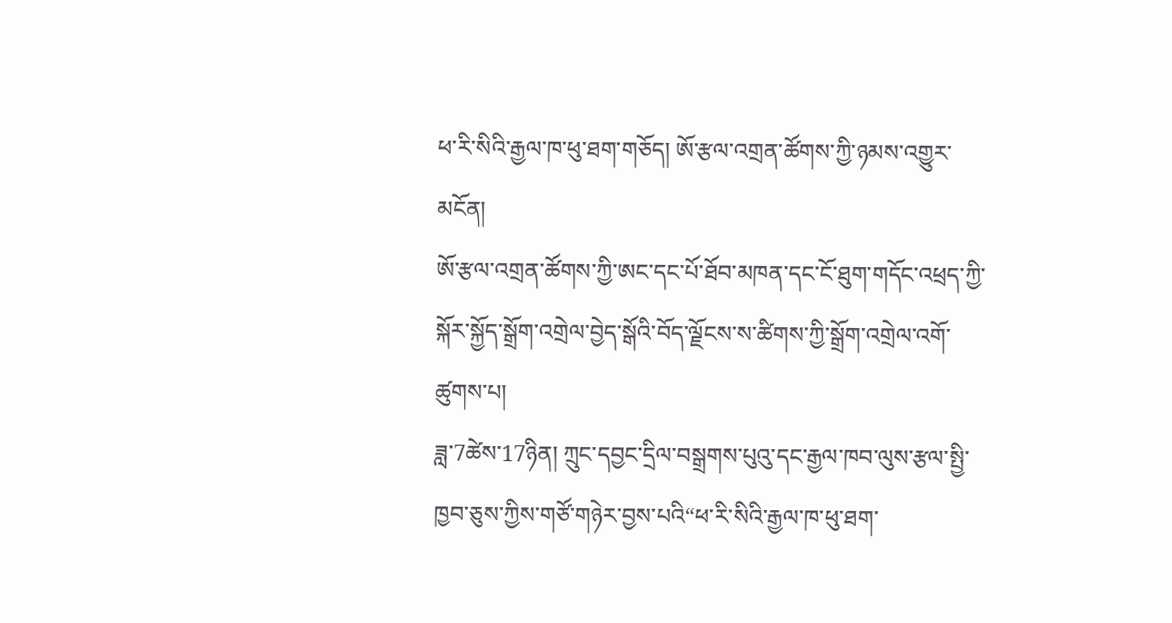ཕ་རི་སིའི་རྒྱལ་ཁ་ཕུ་ཐག་གཅོད། ཨོ་རྩལ་འགྲན་ཚོགས་ཀྱི་ཉམས་འགྱུར་མངོན།
ཨོ་རྩལ་འགྲན་ཚོགས་ཀྱི་ཨང་དང་པོ་ཐོབ་མཁན་དང་ངོ་ཐུག་གདོང་འཕྲད་ཀྱི་སྐོར་སྐྱོད་སྒྲོག་འགྲེལ་བྱེད་སྒོའི་བོད་ལྗོངས་ས་ཚིགས་ཀྱི་སྒྲོག་འགྲེལ་འགོ་ཚུགས་པ།
ཟླ་7ཚེས་17ཉིན། ཀྲུང་དབྱང་དྲིལ་བསྒྲགས་པུའུ་དང་རྒྱལ་ཁབ་ལུས་རྩལ་སྤྱི་ཁྱབ་ཅུས་ཀྱིས་གཙོ་གཉེར་བྱས་པའི“ཕ་རི་སིའི་རྒྱལ་ཁ་ཕུ་ཐག་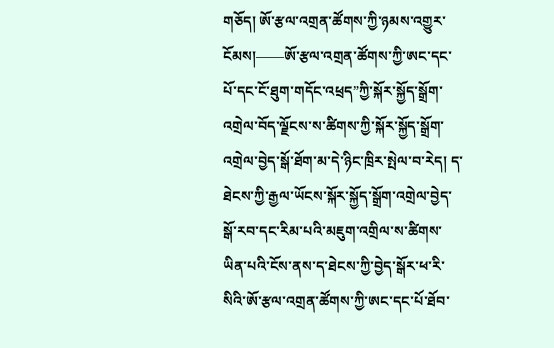གཅོད། ཨོ་རྩལ་འགྲན་ཚོགས་ཀྱི་ཉམས་འགྱུར་ངོམས།——ཨོ་རྩལ་འགྲན་ཚོགས་ཀྱི་ཨང་དང་པོ་དང་ངོ་ཐུག་གདོང་འཕྲད”ཀྱི་སྐོར་སྐྱོད་སྒྲོག་འགྲེལ་བོད་ལྗོངས་ས་ཚིགས་ཀྱི་སྐོར་སྐྱོད་སྒྲོག་འགྲེལ་བྱེད་སྒོ་ཐོག་མ་དེ་ཉིང་ཁྲིར་སྤེལ་བ་རེད། ད་ཐེངས་ཀྱི་རྒྱལ་ཡོངས་སྐོར་སྐྱོད་སྒྲོག་འགྲེལ་བྱེད་སྒོ་རབ་དང་རིམ་པའི་མཇུག་འགྲིལ་ས་ཚིགས་ཡིན་པའི་ངོས་ནས་ད་ཐེངས་ཀྱི་བྱེད་སྒོར་ཕ་རི་སིའི་ཨོ་རྩལ་འགྲན་ཚོགས་ཀྱི་ཨང་དང་པོ་ཐོབ་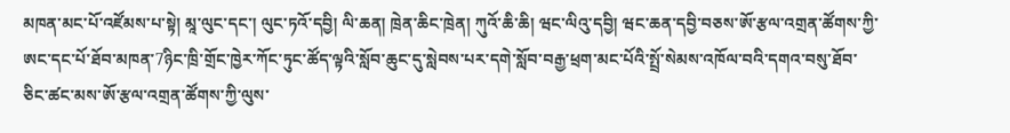མཁན་མང་པོ་འཛོམས་པ་སྟེ། མཱ་ལུང་དང་། ལུང་ཏའོ་དབྱི། ལི་ཆན། ཁྲེན་ཆིང་ཁྲེན། ཀུའོ་ཆི་ཆི། ཝང་ལིའུ་དབྱི། ཝང་ཆན་དབྱི་བཅས་ཨོ་རྩལ་འགྲན་ཚོགས་ཀྱི་ཨང་དང་པོ་ཐོབ་མཁན་7ཉིང་ཁྲི་གྲོང་ཁྱེར་ཀོང་ཏུང་ཚོད་ལྟའི་སློབ་ཆུང་དུ་སླེབས་པར་དགེ་སློབ་བརྒྱ་ཕྲག་མང་པོའི་སྤྲོ་སེམས་འཁོལ་བའི་དགའ་བསུ་ཐོབ་ཅིང་ཚང་མས་ཨོ་རྩལ་འགྲན་ཚོགས་ཀྱི་ལུས་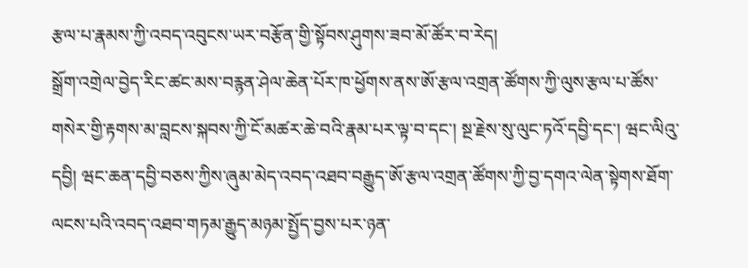རྩལ་པ་རྣམས་ཀྱི་འབད་འབུངས་ཡར་བརྩོན་གྱི་སྟོབས་ཤུགས་ཟབ་མོ་ཚོར་བ་རེད།
སྒྲོག་འགྲེལ་བྱེད་རིང་ཚང་མས་བརྙན་ཤེལ་ཆེན་པོར་ཁ་ཕྱོགས་ནས་ཨོ་རྩལ་འགྲན་ཚོགས་ཀྱི་ལུས་རྩལ་པ་ཚོས་གསེར་གྱི་རྟགས་མ་བླངས་སྐབས་ཀྱི་ངོ་མཚར་ཆེ་བའི་རྣམ་པར་ལྟ་བ་དང་། སྔ་རྗེས་སུ་ལུང་ཏའོ་དབྱི་དང་། ཝང་ལིའུ་དབྱི། ཝང་ཆན་དབྱི་བཅས་ཀྱིས་ཞུམ་མེད་འབད་འཐབ་བརྒྱུད་ཨོ་རྩལ་འགྲན་ཚོགས་ཀྱི་བྱ་དགའ་ལེན་སྟེགས་ཐོག་ལངས་པའི་འབད་འཐབ་གཏམ་རྒྱུད་མཉམ་སྤྱོད་བྱས་པར་ཉན་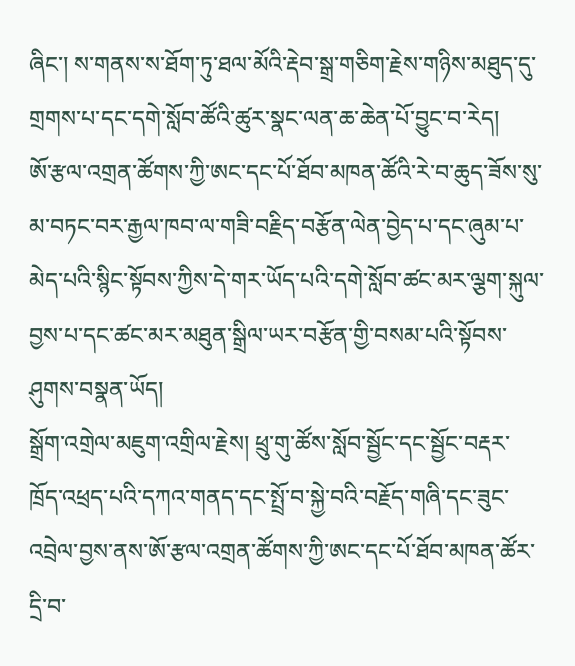ཞིང་། ས་གནས་ས་ཐོག་ཏུ་ཐལ་མོའི་རྡེབ་སྒྲ་གཅིག་རྗེས་གཉིས་མཐུད་དུ་གྲགས་པ་དང་དགེ་སློབ་ཚོའི་ཚུར་སྣང་ལན་ཆ་ཆེན་པོ་བྱུང་བ་རེད།
ཨོ་རྩལ་འགྲན་ཚོགས་ཀྱི་ཨང་དང་པོ་ཐོབ་མཁན་ཚོའི་རེ་བ་ཆུད་ཟོས་སུ་མ་བཏང་བར་རྒྱལ་ཁབ་ལ་གཟི་བརྗིད་བརྩོན་ལེན་བྱེད་པ་དང་ཞུམ་པ་མེད་པའི་སྙིང་སྟོབས་ཀྱིས་དེ་གར་ཡོད་པའི་དགེ་སློབ་ཚང་མར་ལྕག་སྐུལ་བྱས་པ་དང་ཚང་མར་མཐུན་སྒྲིལ་ཡར་བརྩོན་གྱི་བསམ་པའི་སྟོབས་ཤུགས་བསྣན་ཡོད།
སྒྲོག་འགྲེལ་མཇུག་འགྲིལ་རྗེས། ཕྲུ་གུ་ཚོས་སློབ་སྦྱོང་དང་སྦྱོང་བརྡར་ཁྲོད་འཕྲད་པའི་དཀའ་གནད་དང་སྤྲོ་བ་སྐྱེ་བའི་བརྗོད་གཞི་དང་ཟུང་འབྲེལ་བྱས་ནས་ཨོ་རྩལ་འགྲན་ཚོགས་ཀྱི་ཨང་དང་པོ་ཐོབ་མཁན་ཚོར་དྲི་བ་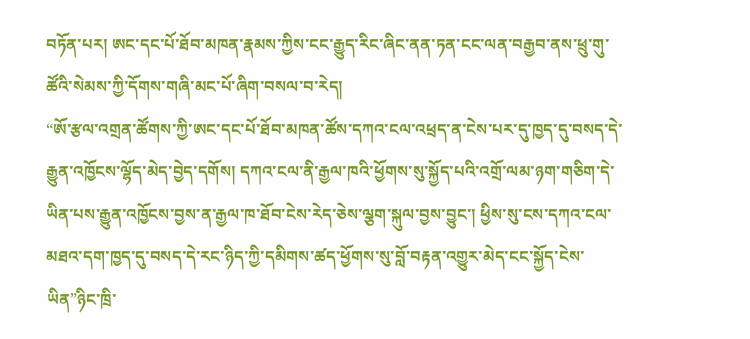བཏོན་པར། ཨང་དང་པོ་ཐོབ་མཁན་རྣམས་ཀྱིས་ངང་རྒྱུད་རིང་ཞིང་ནན་ཏན་ངང་ལན་བརྒྱབ་ནས་ཕྲུ་གུ་ཚོའི་སེམས་ཀྱི་དོགས་གཞི་མང་པོ་ཞིག་བསལ་བ་རེད།
“ཨོ་རྩལ་འགྲན་ཚོགས་ཀྱི་ཨང་དང་པོ་ཐོབ་མཁན་ཚོས་དཀའ་ངལ་འཕྲད་ན་ངེས་པར་དུ་ཁྱད་དུ་བསད་དེ་རྒྱུན་འཁྱོངས་ལྷོད་མེད་བྱེད་དགོས། དཀའ་ངལ་ནི་རྒྱལ་ཁའི་ཕྱོགས་སུ་སྐྱོད་པའི་འགྲོ་ལམ་ཉག་གཅིག་དེ་ཡིན་པས་རྒྱུན་འཁྱོངས་བྱས་ན་རྒྱལ་ཁ་ཐོབ་ངེས་རེད་ཅེས་ལྕག་སྐུལ་བྱས་བྱུང་། ཕྱིས་སུ་ངས་དཀའ་ངལ་མཐའ་དག་ཁྱད་དུ་བསད་དེ་རང་ཉིད་ཀྱི་དམིགས་ཚད་ཕྱོགས་སུ་བློ་བརྟན་འགྱུར་མེད་ངང་སྐྱོད་ངེས་ཡིན”ཉིང་ཁྲི་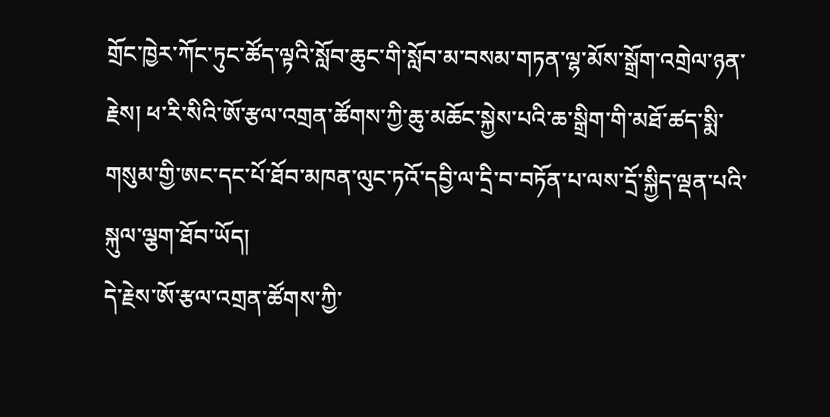གྲོང་ཁྱེར་ཀོང་ཏུང་ཚོད་ལྟའི་སློབ་ཆུང་གི་སློབ་མ་བསམ་གཏན་ལྷ་མོས་སྒྲོག་འགྲེལ་ཉན་རྗེས། ཕ་རི་སིའི་ཨོ་རྩལ་འགྲན་ཚོགས་ཀྱི་ཆུ་མཆོང་སྐྱེས་པའི་ཆ་སྒྲིག་གི་མཐོ་ཚད་སྨི་གསུམ་གྱི་ཨང་དང་པོ་ཐོབ་མཁན་ལུང་ཏའོ་དབྱི་ལ་དྲི་བ་བཏོན་པ་ལས་དྲོ་སྐྱིད་ལྡན་པའི་སྐུལ་ལྕག་ཐོབ་ཡོད།
དེ་རྗེས་ཨོ་རྩལ་འགྲན་ཚོགས་ཀྱི་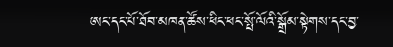ཨང་དང་པོ་ཐོབ་མཁན་ཚོས་ཕིང་ཕང་སྤོ་ལོའི་སྒྲོམ་སྟེགས་དང་བྱ་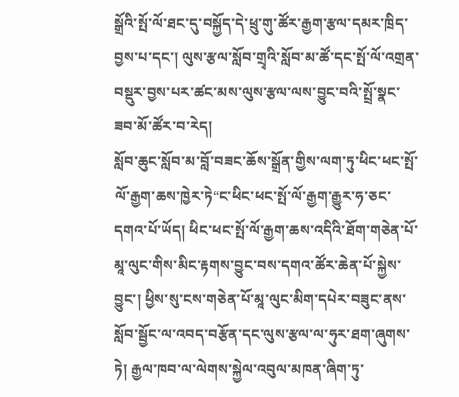སྒྲོའི་སྤོ་ལོ་ཐང་དུ་བསྐྱོད་དེ་ཕྲུ་གུ་ཚོར་རྒྱག་རྩལ་དམར་ཁྲིད་བྱས་པ་དང་། ལུས་རྩལ་སློབ་གྲྭའི་སློབ་མ་ཚོ་དང་སྤོ་ལོ་འགྲན་བསྡུར་བྱས་པར་ཚང་མས་ལུས་རྩལ་ལས་བྱུང་བའི་སྤྲོ་སྣང་ཟབ་མོ་ཚོར་བ་རེད།
སློབ་ཆུང་སློབ་མ་བློ་བཟང་ཆོས་སྒྲོན་གྱིས་ལག་ཏུ་ཕིང་ཕང་སྤོ་ལོ་རྒྱག་ཆས་ཁྱེར་ཏེ“ང་ཕིང་ཕང་སྤོ་ལོ་རྒྱག་རྒྱུར་ཧ་ཅང་དགའ་པོ་ཡོད། ཕིང་ཕང་སྤོ་ལོ་རྒྱག་ཆས་འདིའི་ཐོག་གཅེན་པོ་མཱ་ལུང་གིས་མིང་རྟགས་བྱུང་བས་དགའ་ཚོར་ཆེན་པོ་སྐྱེས་བྱུང་། ཕྱིས་སུ་ངས་གཅེན་པོ་མཱ་ལུང་མིག་དཔེར་བཟུང་ནས་སློབ་སྦྱོང་ལ་འབད་བརྩོན་དང་ལུས་རྩལ་ལ་ཧུར་ཐག་ཞུགས་ཏེ། རྒྱལ་ཁབ་ལ་ལེགས་སྐྱེལ་འབུལ་མཁན་ཞིག་ཏུ་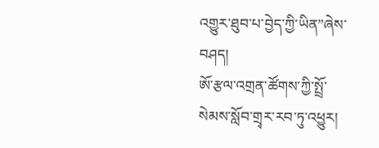འགྱུར་ཐུབ་པ་བྱེད་ཀྱི་ཡིན”ཞེས་བཤད།
ཨོ་རྩལ་འགྲན་ཚོགས་ཀྱི་སྤྲོ་སེམས་སློབ་གྲྭར་རབ་ཏུ་འཕྱུར།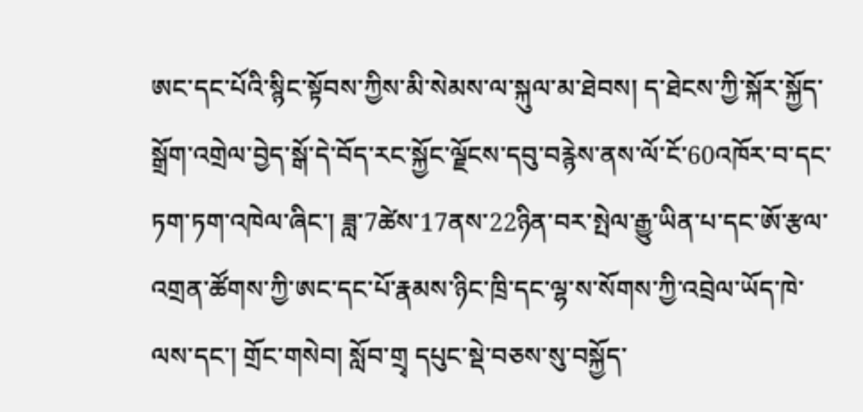ཨང་དང་པོའི་སྙིང་སྟོབས་ཀྱིས་མི་སེམས་ལ་སྐུལ་མ་ཐེབས། ད་ཐེངས་ཀྱི་སྐོར་སྐྱོད་སྒྲོག་འགྲེལ་བྱེད་སྒོ་དེ་བོད་རང་སྐྱོང་ལྗོངས་དབུ་བརྙེས་ནས་ལོ་ངོ་60འཁོར་བ་དང་ཏག་ཏག་འཁེལ་ཞིང་། ཟླ་7ཚེས་17ནས་22ཉིན་བར་སྤེལ་རྒྱུ་ཡིན་པ་དང་ཨོ་རྩལ་འགྲན་ཚོགས་ཀྱི་ཨང་དང་པོ་རྣམས་ཉིང་ཁྲི་དང་ལྷ་ས་སོགས་ཀྱི་འབྲེལ་ཡོད་ཁེ་ལས་དང་། གྲོང་གསེབ། སློབ་གྲྭ དཔུང་སྡེ་བཅས་སུ་བསྐྱོད་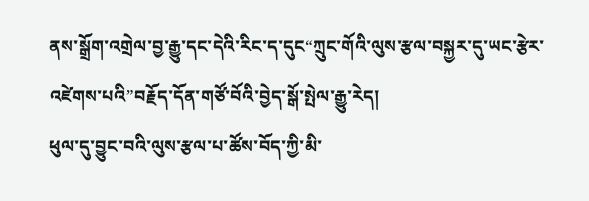ནས་སྒྲོག་འགྲེལ་བྱ་རྒྱུ་དང་དེའི་རིང་ད་དུང“ཀྲུང་གོའི་ལུས་རྩལ་བསྐྱར་དུ་ཡང་རྩེར་འཛེགས་པའི”བརྗོད་དོན་གཙོ་བོའི་བྱེད་སྒོ་སྤེལ་རྒྱུ་རེད།
ཕུལ་དུ་བྱུང་བའི་ལུས་རྩལ་པ་ཚོས་བོད་ཀྱི་མི་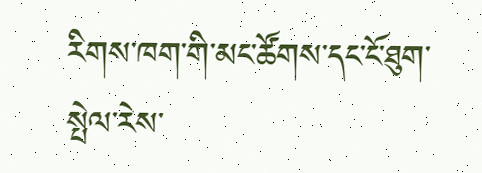རིགས་ཁག་གི་མང་ཚོགས་དང་ངོ་ཐུག་སྤེལ་རེས་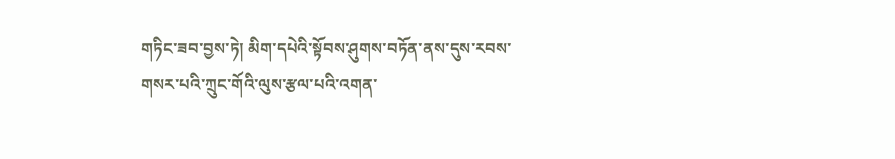གཏིང་ཟབ་བྱས་ཏེ། མིག་དཔེའི་སྟོབས་ཤུགས་བཏོན་ནས་དུས་རབས་གསར་པའི་ཀྲུང་གོའི་ལུས་རྩལ་པའི་འགན་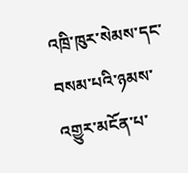འཁྲི་ཁུར་སེམས་དང་བསམ་པའི་ཉམས་འགྱུར་མངོན་པ་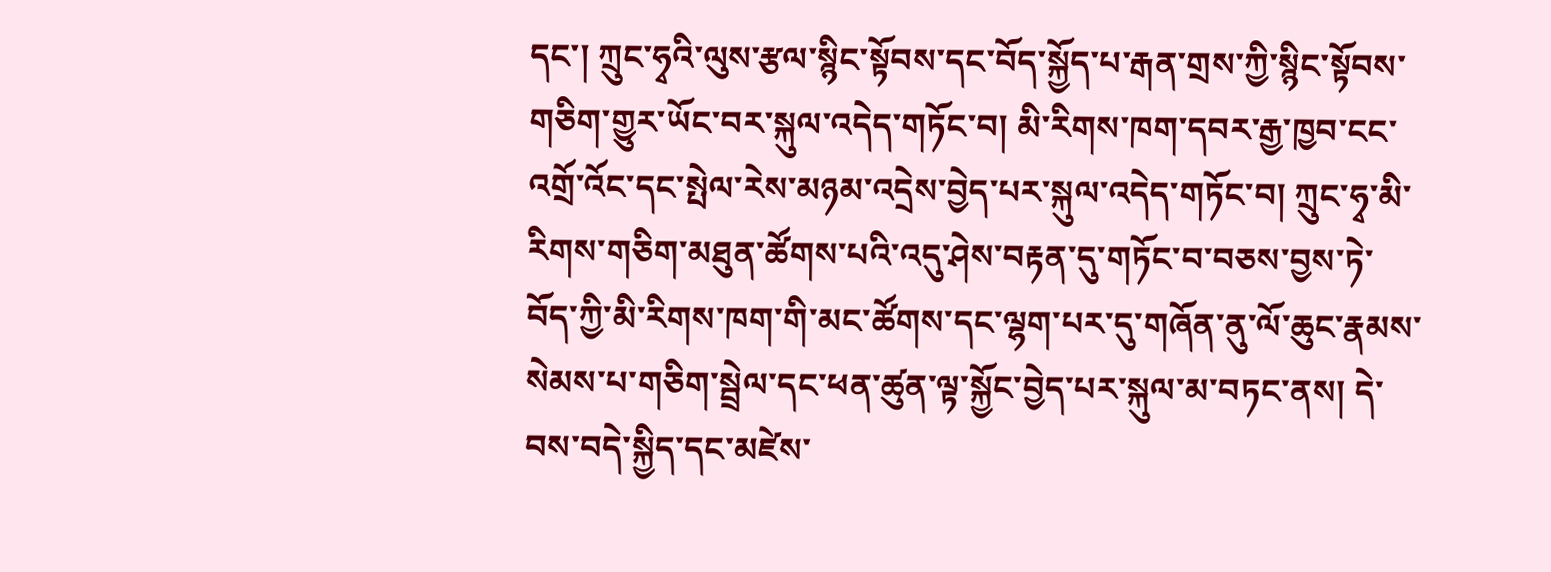དང་། ཀྲུང་ཧྭའི་ལུས་རྩལ་སྙིང་སྟོབས་དང་བོད་སྐྱོད་པ་རྒན་གྲས་ཀྱི་སྙིང་སྟོབས་གཅིག་གྱུར་ཡོང་བར་སྐུལ་འདེད་གཏོང་བ། མི་རིགས་ཁག་དབར་རྒྱ་ཁྱབ་ངང་འགྲོ་འོང་དང་སྤེལ་རེས་མཉམ་འདྲེས་བྱེད་པར་སྐུལ་འདེད་གཏོང་བ། ཀྲུང་ཧྭ་མི་རིགས་གཅིག་མཐུན་ཚོགས་པའི་འདུ་ཤེས་བརྟན་དུ་གཏོང་བ་བཅས་བྱས་ཏེ་བོད་ཀྱི་མི་རིགས་ཁག་གི་མང་ཚོགས་དང་ལྷག་པར་དུ་གཞོན་ནུ་ལོ་ཆུང་རྣམས་སེམས་པ་གཅིག་སྦྲེལ་དང་ཕན་ཚུན་ལྟ་སྐྱོང་བྱེད་པར་སྐུལ་མ་བཏང་ནས། དེ་བས་བདེ་སྐྱིད་དང་མཛེས་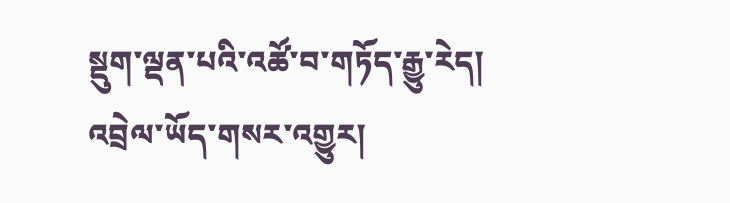སྡུག་ལྡན་པའི་འཚོ་བ་གཏོད་རྒྱུ་རེད།
འབྲེལ་ཡོད་གསར་འགྱུར།